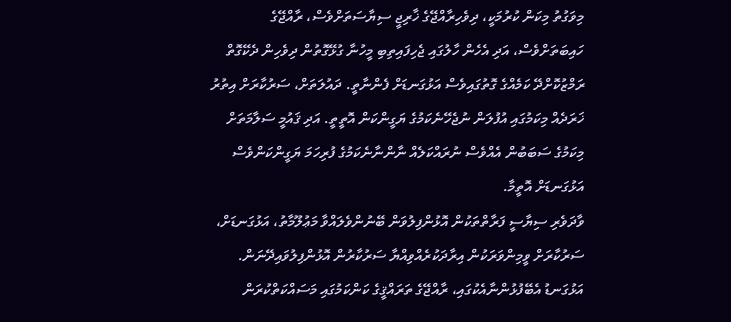މިވަގުތު މިކަން ކުރުމަކީ، ދިވެހިރާއްޖޭގެ ޚާރިޖީ ސިޔާސަތަށްވެސް، ރާއްޖޭގެ ހައިބަތަށްވެސް، އަދި އެހެން ހާލުގައި ޖެހިފައިތިބި މީހުނާ ގުޅޭގޮތުން ދިވެހިން ދެކޭގޮތް ރަމްޒުކޮށްދޭ ކަމެއްގެ ގޮތުގައިވެސް އަޅުގަނޑަށް ފެންނާތީ. ދައުލަތަށް، ސަރުކާރަށް އިތުރު ޚަރަދެއް މިކަމުގައި އުފުލަން ނުޖެހޭނެކަމުގެ ޔަގީންކަން އޮތީތީ. އަދި ޤައުމީ ސަލާމަތަށް މިކަމުގެ ސަބަބުން އެއްވެސް ނުރައްކަލެއް ނާންނާނެކަމުގެ ފުރިހަމަ ޔަގީންކަންވެސް އަޅުގަނޑަށް އޮތީމާ.
ވާދަވެރި ސިޔާސީ ފަރާތްތަކުން އޮޅުންފިލުވަން ބޭނުންވެލައްވާ މަޢުލޫމާތު، އަޅުގަނޑަށް، ސަރުކާރަށް ވީމިންވަރަކުން އިރާދަކުރެއްވިއްޔާ ސަރުކާރުން އޮޅުންފިލުވައިދޭނަން. އަޅުގަނޑު އެބޭފުޅުންނާއެކުގައި، ރާއްޖޭގެ ތަރައްޤީގެ ކަންކަމުގައި މަސައްކަތްކުރަން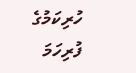ހުރިކަމުގެ ފުރިހަމަ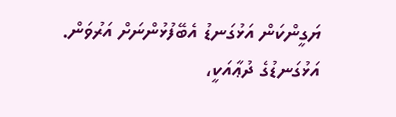ޔަގީންކަން އަޅުގަނޑު އެބޭފުޅުންނަށް އަރުވަން.
އަޅުގަނޑުގެ ދުޢާއަކީ،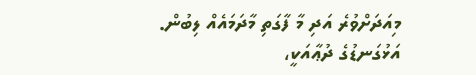މިއަދަށްވުރެ އަދި މާ ފާގަތި މާދަމައެއް ލިބުން. އަޅުގަނޑުގެ ދުޢާއަކީ،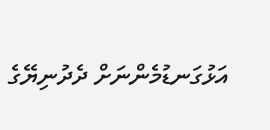އަޅުގަނޑުމެންނަށް ދެދުނިޔޭގެ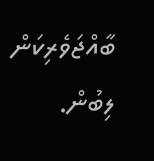ބާއްޖަވެރިކަން ލިބުން.